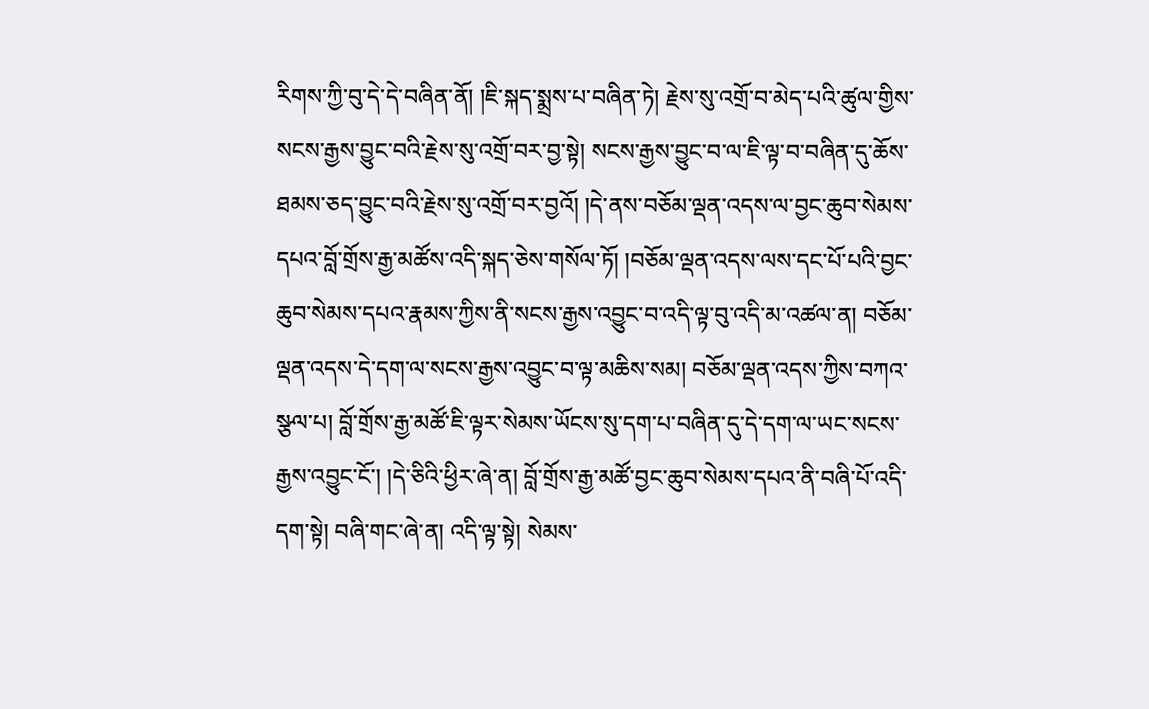རིགས་ཀྱི་བུ་དེ་དེ་བཞིན་ནོ། །ཇི་སྐད་སྨྲས་པ་བཞིན་ཏེ། རྗེས་སུ་འགྲོ་བ་མེད་པའི་ཚུལ་གྱིས་སངས་རྒྱས་བྱུང་བའི་རྗེས་སུ་འགྲོ་བར་བྱ་སྟེ། སངས་རྒྱས་བྱུང་བ་ལ་ཇི་ལྟ་བ་བཞིན་དུ་ཆོས་ཐམས་ཅད་བྱུང་བའི་རྗེས་སུ་འགྲོ་བར་བྱའོ། །དེ་ནས་བཅོམ་ལྡན་འདས་ལ་བྱང་ཆུབ་སེམས་དཔའ་བློ་གྲོས་རྒྱ་མཚོས་འདི་སྐད་ཅེས་གསོལ་ཏོ། །བཅོམ་ལྡན་འདས་ལས་དང་པོ་པའི་བྱང་ཆུབ་སེམས་དཔའ་རྣམས་ཀྱིས་ནི་སངས་རྒྱས་འབྱུང་བ་འདི་ལྟ་བུ་འདི་མ་འཚལ་ན། བཅོམ་ལྡན་འདས་དེ་དག་ལ་སངས་རྒྱས་འབྱུང་བ་ལྟ་མཆིས་སམ། བཅོམ་ལྡན་འདས་ཀྱིས་བཀའ་སྩལ་པ། བློ་གྲོས་རྒྱ་མཚོ་ཇི་ལྟར་སེམས་ཡོངས་སུ་དག་པ་བཞིན་དུ་དེ་དག་ལ་ཡང་སངས་རྒྱས་འབྱུང་ངོ་། །དེ་ཅིའི་ཕྱིར་ཞེ་ན། བློ་གྲོས་རྒྱ་མཚོ་བྱང་ཆུབ་སེམས་དཔའ་ནི་བཞི་པོ་འདི་དག་སྟེ། བཞི་གང་ཞེ་ན། འདི་ལྟ་སྟེ། སེམས་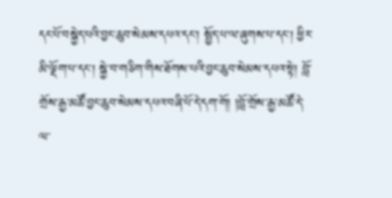དང་པོ་བསྐྱེད་པའི་བྱང་ཆུབ་སེམས་དཔའ་དང་། སྤྱོད་པ་ལ་ཞུགས་པ་དང་། ཕྱིར་མི་ལྡོག་པ་དང་། སྐྱེ་བ་གཅིག་གིས་ཐོགས་པའི་བྱང་ཆུབ་སེམས་དཔའ་སྟེ། བློ་གྲོས་རྒྱ་མཚོ་བྱང་ཆུབ་སེམས་དཔའ་བཞི་པོ་དེ་དག་གོ། །བློ་གྲོས་རྒྱ་མཚོ་དེ་ལ་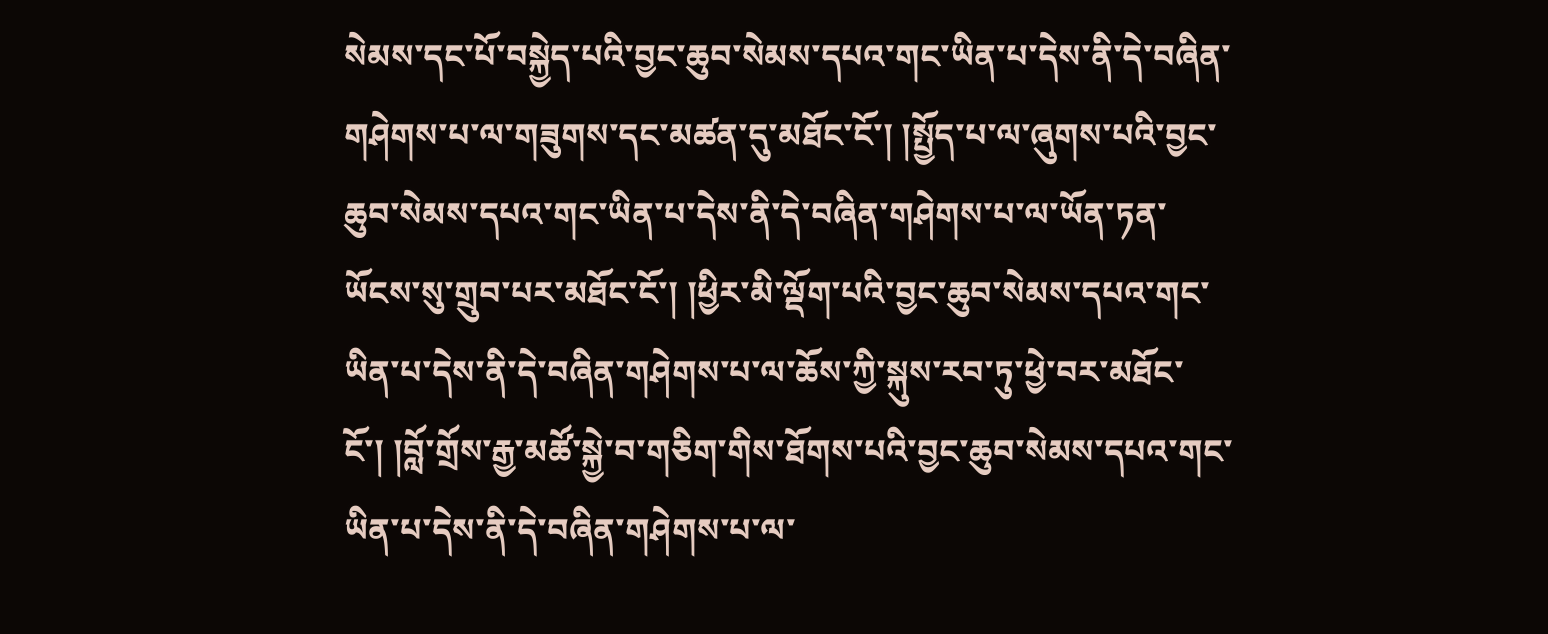སེམས་དང་པོ་བསྐྱེད་པའི་བྱང་ཆུབ་སེམས་དཔའ་གང་ཡིན་པ་དེས་ནི་དེ་བཞིན་གཤེགས་པ་ལ་གཟུགས་དང་མཚན་དུ་མཐོང་ངོ་། །སྤྱོད་པ་ལ་ཞུགས་པའི་བྱང་ཆུབ་སེམས་དཔའ་གང་ཡིན་པ་དེས་ནི་དེ་བཞིན་གཤེགས་པ་ལ་ཡོན་ཏན་ཡོངས་སུ་གྲུབ་པར་མཐོང་ངོ་། །ཕྱིར་མི་ལྡོག་པའི་བྱང་ཆུབ་སེམས་དཔའ་གང་ཡིན་པ་དེས་ནི་དེ་བཞིན་གཤེགས་པ་ལ་ཆོས་ཀྱི་སྐུས་རབ་ཏུ་ཕྱེ་བར་མཐོང་ངོ་། །བློ་གྲོས་རྒྱ་མཚོ་སྐྱེ་བ་གཅིག་གིས་ཐོགས་པའི་བྱང་ཆུབ་སེམས་དཔའ་གང་ཡིན་པ་དེས་ནི་དེ་བཞིན་གཤེགས་པ་ལ་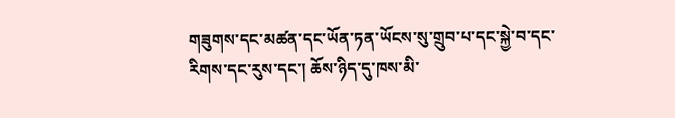གཟུགས་དང་མཚན་དང་ཡོན་ཏན་ཡོངས་སུ་གྲུབ་པ་དང་སྐྱེ་བ་དང་རིགས་དང་རུས་དང་། ཆོས་ཉིད་དུ་ཁས་མི་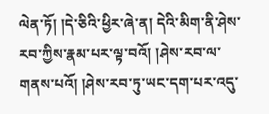ལེན་ཏོ། །དེ་ཅིའི་ཕྱིར་ཞེ་ན། དེའི་མིག་ནི་ཤེས་རབ་ཀྱིས་རྣམ་པར་ལྟ་བའོ། །ཤེས་རབ་ལ་གནས་པའོ། །ཤེས་རབ་ཏུ་ཡང་དག་པར་འདུ་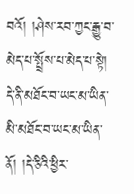བའོ། །ཤེས་རབ་ཀྱང་རྒྱུ་བ་མེད་པ་སྤྲོས་པ་མེད་པ་སྟེ། དེ་ནི་མཐོང་བ་ཡང་མ་ཡིན་མི་མཐོང་བ་ཡང་མ་ཡིན་ནོ། །དེ་ཅིའི་ཕྱིར་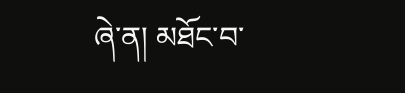ཞེ་ན། མཐོང་བ་